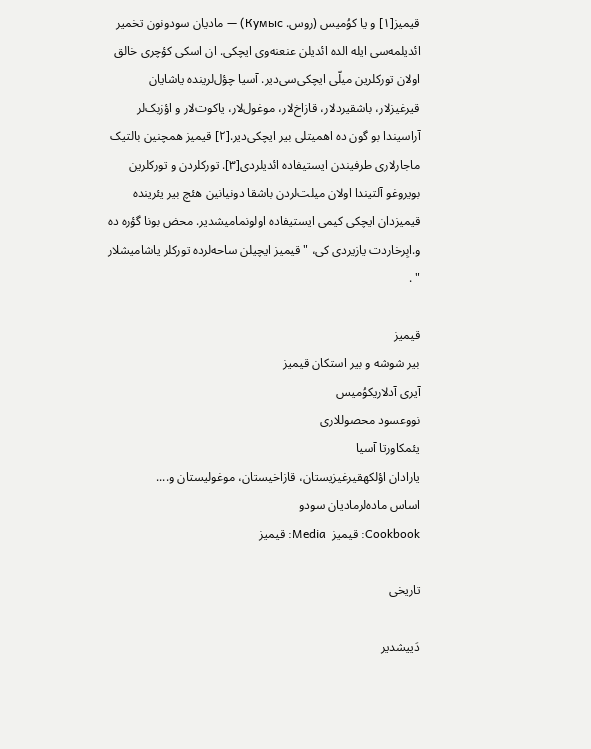قیمیز[۱] و یا کوُمیس (روس. Кумыс) — مادیان سودونون تخمیر ائدیلمه‌سی ایله الده ائدیلن عنعنه‌وی ایچکی. ان اسکی کؤچری خالق اولان تورکلرین میلّی ایچکی‌سی‌دیر. آسیا چؤل‌لرینده یاشایان قیرغیزلار، باشقیردلار، قازاخ‌لار، موغول‌لار، یاکوت‌لار و اؤزبک‌لر آراسیندا بو گون ده اهمیتلی بیر ایچکی‌دیر.[۲] قیمیز همچنین بالتیک ماجارلاری طرفیندن ایستیفاده ائدیلردی[۳]. تورکلردن و تورکلرین بویروغو آلتیندا اولان میلت‌لردن باشقا دونیانین هئچ بیر یئرینده قیمیزدان ایچکی کیمی ایستیفاده اولونمامیشدیر. محض بونا گؤره ده و.ابِرخاردت یازیردی کی، " قیمیز ایچیلن ساحه‌لرده تورکلر یاشامیشلار " .

قیمیز
بیر شوشه و بیر استکان قیمیز
آیری آدلاریکوُمیس
نووعسود محصوللاری
یئمکاورتا آسیا
یارادان اؤلکهقیرغیزیستان، قازاخیستان، موغولیستان و....
اساس ماده‌لرمادیان سودو
Cookbook: قیمیز  Media: قیمیز

تاریخی

دَییشدیر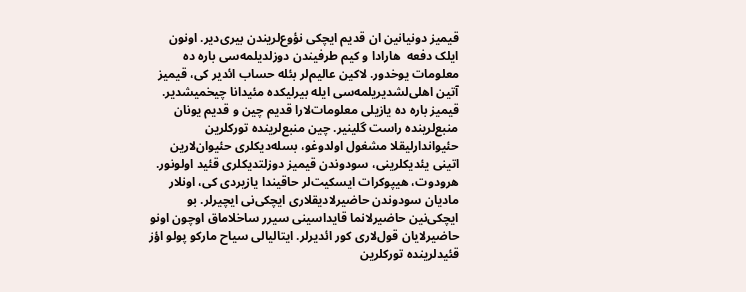قیمیز دونیانین ان قدیم ایچکی نؤوع‌لریندن بیری‌دیر. اونون ایلک دفعه  هارادا و کیم طرفیندن دوزلدیلمه‌سی باره ده معلومات یوخدور. لاکین عالیم‌لر بئله حساب ائدیر کی، قیمیز آتین اهلی‌لشدیریلمه‌سی ایله بیرلیکده مئیدانا چیخمیشدیر. قیمیز باره ده یازیلی معلومات‌لارا قدیم چین و قدیم یونان منبع‌لرینده راست گلینیر. چین منبع‌لرینده تورکلرین حئیواندارلیقلا مشغول اولدوغو، بسله‌دیکلری حئیوان‌لارین اتینی یئدیکلرینی، سودوندن قیمیز دوزلتدیکلری قئید اولونور. هرودوت، هیپوکرات ایسکیت‌لر حاقیندا یازیردی کی، اونلار مادیان سودوندن حاضیرلادیقلاری ایچکی‌نی ایچیرلر. بو ایچکی‌نین حاضیرلانما قایداسینی سیرر ساخلاماق اوچون اونو حاضیرلایان قول‌لاری کور ائدیرلر. ایتالیالی سیاح مارکو پولو اؤز قئیدلرینده تورکلرین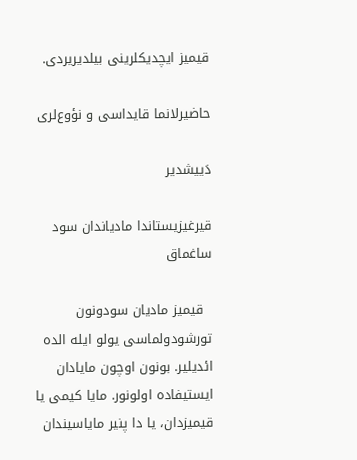قیمیز ایچدیکلرینی بیلدیریردی.

حاضیرلانما قایداسی و نؤوع‌لری

دَییشدیر

قیرغیزیستاندا مادیاندان سود ساغماق

  قیمیز مادیان سودونون تورشودولماسی یولو ایله الده ائدیلیر. بونون اوچون مایادان ایستیفاده اولونور. مایا کیمی یا قیمیزدان، یا دا پنیر مایاسیندان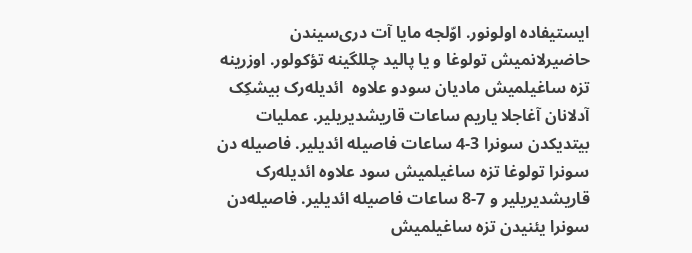ایستیفاده اولونور. اوّلجه مایا آت دری‌سیندن حاضیرلانمیش تولوغا و یا پالید چللگینه تؤکولور. اوزرینه تزه ساغیلمیش مادیان سودو علاوه  ائدیله‌رک بیشکِک آدلانان آغاجلا یاریم ساعات قاریشدیریلیر. عملیات بیتدیکدن سونرا 3-4 ساعات فاصیله ائدیلیر. فاصیله دن سونرا تولوغا تزه ساغیلمیش سود علاوه ائدیله‌رک قاریشدیریلیر و 7-8 ساعات فاصیله ائدیلیر. فاصیله‌دن سونرا یئنیدن تزه ساغیلمیش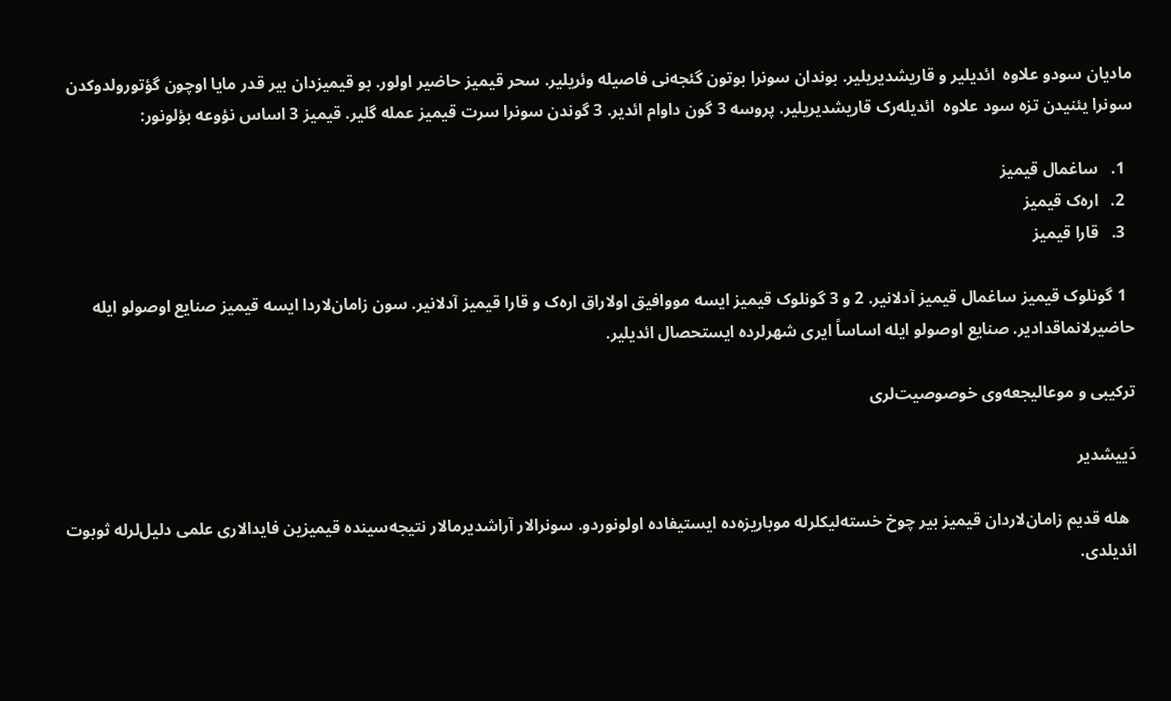مادیان سودو علاوه  ائدیلیر و قاریشدیریلیر. بوندان سونرا بوتون گئجه‌نی فاصیله وئریلیر. سحر قیمیز حاضیر اولور. بو قیمیزدان بیر قدر مایا اوچون گؤتورولدوکدن سونرا یئنیدن تزه سود علاوه  ائدیله‌رک قاریشدیریلیر. پروسه 3 گون داوام ائدیر. 3 گوندن سونرا سرت قیمیز عمله گلیر. قیمیز 3 اساس نؤوعه بؤلونور:

  1.   ساغمال قیمیز
  2.   اره‌ک قیمیز
  3.   قارا قیمیز

  1 گونلوک قیمیز ساغمال قیمیز آدلانیر. 2 و 3 گونلوک قیمیز ایسه مووافیق اولاراق اره‌ک و قارا قیمیز آدلانیر. سون زامان‌لاردا ایسه قیمیز صنایع اوصولو ایله حاضیرلانماقدادیر. صنایع اوصولو ایله اساساً ایری شهرلرده ایستحصال ائدیلیر.

ترکیبی و موعالیجعه‌وی خوصوصیت‌لری

دَییشدیر

  هله قدیم زامان‌لاردان قیمیز بیر چوخ خسته‌لیکلرله موباریزه‌ده ایستیفاده اولونوردو. سونرالار آراشدیرمالار نتیجه‌سینده قیمیزین فایدالاری علمی دلیل‌لرله ثوبوت ائدیلدی.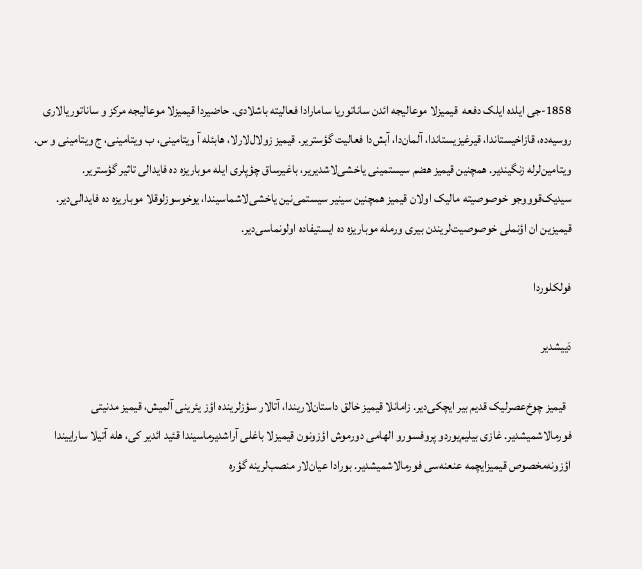1858-جی ایلده ایلک دفعه  قیمیزلا موعالیجه ائدن ساناتوریا سامارادا فعالیته باشلادی. حاضیردا قیمیزلا موعالیجه مرکز و ساناتوریالاری روسیه‌ده، قازاخیستاندا، قیرغیزیستاندا، آلمان‌دا، آبش‌دا فعالیت گؤستریر. قیمیز زولال‌لارلا، هابئله آ ویتامینی، ب ویتامینی، ج ویتامینی و س. ویتامین‌لرله زنگیندیر. همچنین قیمیز هضم سیستمینی یاخشی‌لاشدیریر، باغیرساق چؤپلری ایله موباریزه ده فایدالی تاثیر گؤستریر. سیدیک‌قوووجو خوصوصیته مالیک اولان قیمیز همچنین سینیر سیستمی‌نین یاخشی‌لاشماسیندا، یوخوسوزلوقلا موباریزه ده فایدالی‌دیر. قیمیزین ان اؤنملی خوصوصیت‌لریندن بیری ورمله موباریزه ده ایستیفاده اولونماسی‌دیر.

فولکلوردا

دَییشدیر

  قیمیز چوخ‌عصرلیک قدیم بیر ایچکی‌دیر. زامانلا قیمیز خالق داستان‌لاریندا، آتالار سؤزلرینده اؤز یئرینی آلمیش، قیمیز مدنیتی فورمالاشمیشدیر. غازی بیلیم‌یوردو پروفسورو الهامی دورموش اؤزونون قیمیزلا باغلی آراشدیرماسیندا قئید ائدیر کی، هله آتیلا ساراییندا اؤزونه‌مخصوص قیمیزایچمه عنعنه‌سی فورمالاشمیشدیر. بورادا عیان‌لار منصب‌لرینه گؤره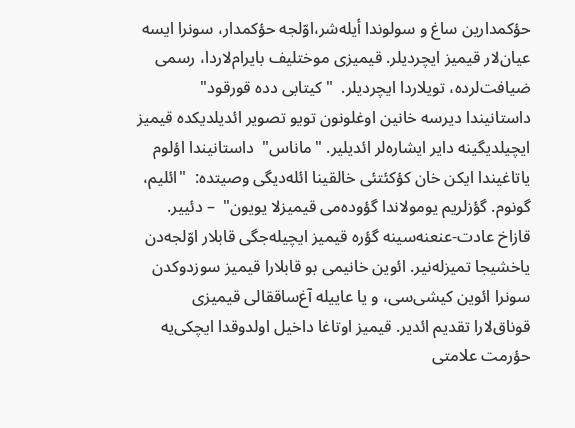حؤکمدارین ساغ و سولوندا أیله‌شر،اوّلجه حؤکمدار، سونرا ایسه عیان‌لار قیمیز ایچردیلر. قیمیزی موختلیف بایرام‌لاردا، رسمی ضیافت‌لرده، تویلاردا ایچردیلر.  "کیتابی دده قورقود‌"  داستانیندا دیرسه خانین اوغلونون تویو تصویر ائدیلدیکده قیمیز ایچیلدیگینه دایر ایشاره‌لر ائدیلیر. "ماناس‌"  داستانیندا اؤلوم یاتاغیندا ایکن خان کؤکئتئی خالقینا ائله‌دیگی وصیتده:  "ائلیم، گونوم. گؤزلریم یومولاندا گؤوده‌می قیمیزلا یویون‌"  – دئییر. قازاخ عادت-عنعنه‌سینه گؤره قیمیز ایچیله‌جگی قابلار اوّلجه‌دن یاخشیجا تمیزله‌نیر. ائوین خانیمی بو قابلارا قیمیز سوزدوکدن سونرا ائوین کیشی‌سی، و یا عاییله آغ‌ساققالی قیمیزی قوناق‌لارا تقدیم ائدیر. قیمیز اوتاغا داخیل اولدوقدا ایچکی‌یه حؤرمت علامتی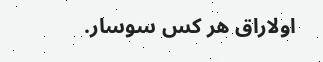اولاراق هر کس سوسار.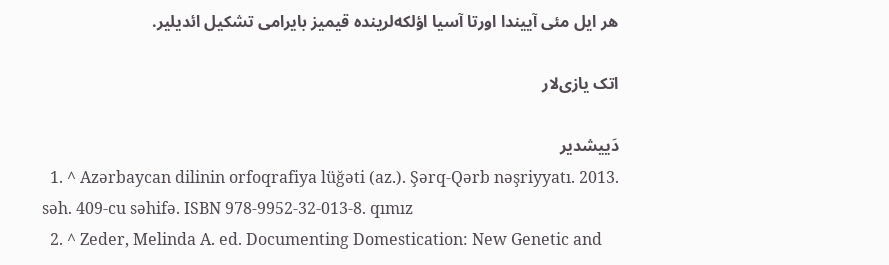هر ایل مئی آییندا اورتا آسیا اؤلکه‌لرینده قیمیز بایرامی تشکیل ائدیلیر.

اتک یازی‌لار

دَییشدیر
  1. ^ Azərbaycan dilinin orfoqrafiya lüğəti (az.). Şərq-Qərb nəşriyyatı. 2013. səh. 409-cu səhifə. ISBN 978-9952-32-013-8. qımız
  2. ^ Zeder, Melinda A. ed. Documenting Domestication: New Genetic and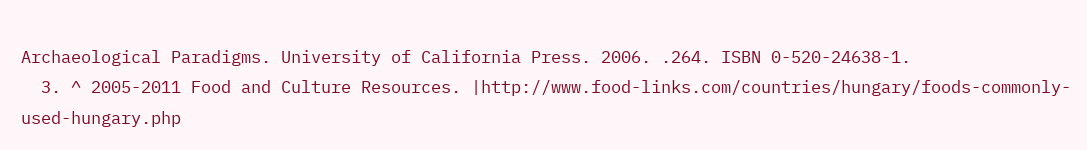Archaeological Paradigms. University of California Press. 2006. .264. ISBN 0-520-24638-1.
  3. ^ 2005-2011 Food and Culture Resources. |http://www.food-links.com/countries/hungary/foods-commonly-used-hungary.php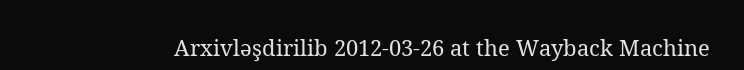Arxivləşdirilib 2012-03-26 at the Wayback Machine